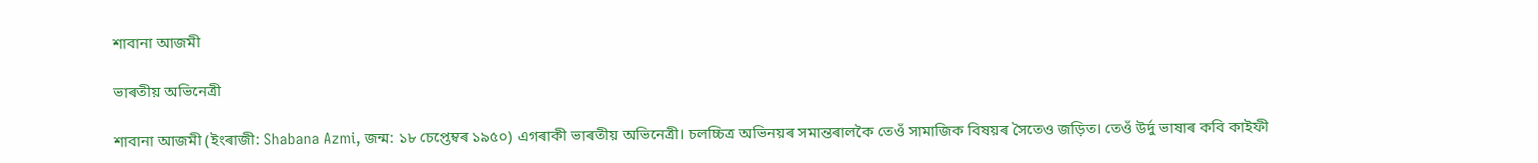শাবানা আজমী

ভাৰতীয় অভিনেত্ৰী

শাবানা আজমী (ইংৰাজী: Shabana Azmi, জন্ম: ১৮ চেপ্তেম্বৰ ১৯৫০) এগৰাকী ভাৰতীয় অভিনেত্ৰী। চলচ্চিত্ৰ অভিনয়ৰ সমান্তৰালকৈ তেওঁ সামাজিক বিষয়ৰ সৈতেও জড়িত। তেওঁ উৰ্দু ভাষাৰ কবি কাইফী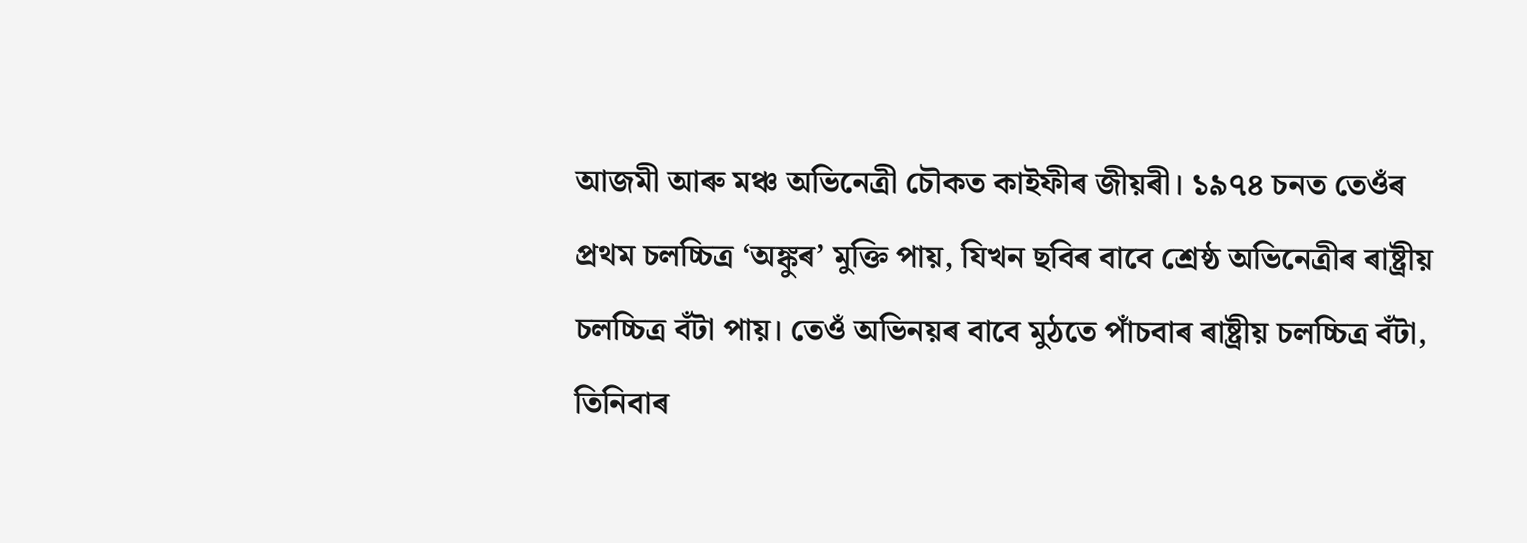আজমী আৰু মঞ্চ অভিনেত্ৰী চৌকত কাইফীৰ জীয়ৰী। ১৯৭৪ চনত তেওঁৰ প্ৰথম চলচ্চিত্ৰ ‘অঙ্কুৰ’ মুক্তি পায়, যিখন ছবিৰ বাবে শ্ৰেষ্ঠ অভিনেত্ৰীৰ ৰাষ্ট্ৰীয় চলচ্চিত্ৰ বঁটা পায়। তেওঁ অভিনয়ৰ বাবে মুঠতে পাঁচবাৰ ৰাষ্ট্ৰীয় চলচ্চিত্ৰ বঁটা, তিনিবাৰ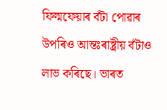ফিল্মফেয়াৰ বঁটা পোৱাৰ উপৰিও আন্তঃৰাষ্ট্ৰীয় বঁটাও লাভ কৰিছে। ভাৰত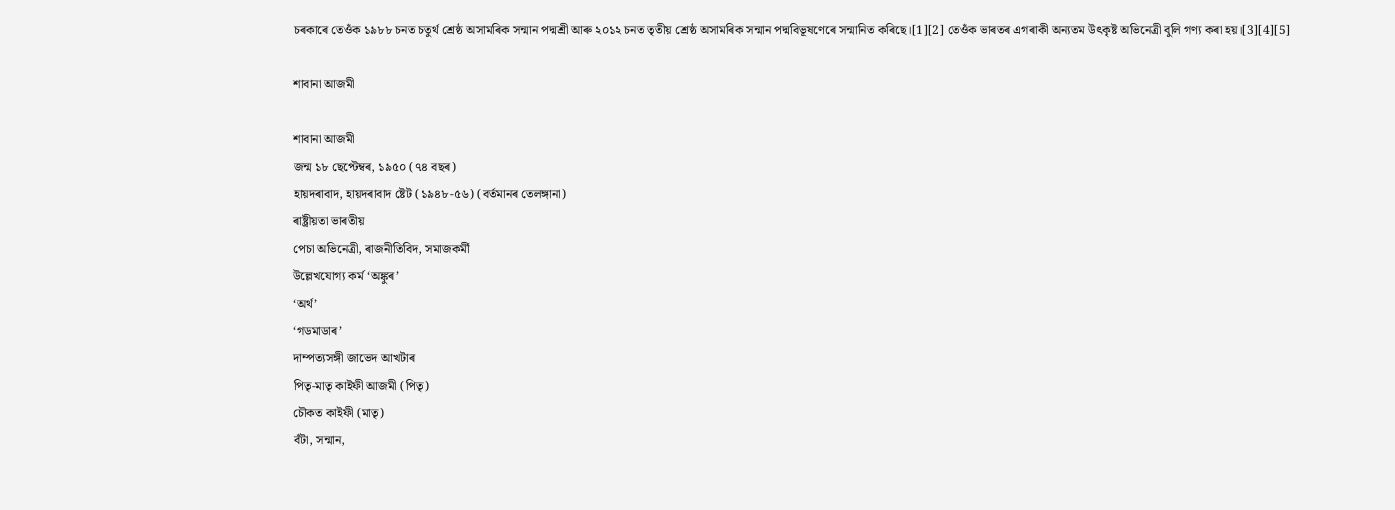চৰকাৰে তেওঁক ১৯৮৮ চনত চতুৰ্থ শ্ৰেষ্ঠ অসামৰিক সন্মান পদ্মশ্ৰী আৰু ২০১২ চনত তৃতীয় শ্ৰেষ্ঠ অসামৰিক সন্মান পদ্মবিভূষণেৰে সন্মানিত কৰিছে।[1][2] তেওঁক ভাৰতৰ এগৰাকী অন্যতম উৎকৃষ্ট অভিনেত্ৰী বুলি গণ্য কৰা হয়।[3][4][5]

শাবানা আজমী

শাবানা আজমী
জন্ম ১৮ ছেপ্টেম্বৰ, ১৯৫০ (৭৪ বছৰ)
হায়দৰাবাদ, হায়দৰাবাদ ষ্টেট (১৯৪৮-৫৬) (বৰ্তমানৰ তেলঙ্গানা)
ৰাষ্ট্ৰীয়তা ভাৰতীয়
পেচা অভিনেত্ৰী, ৰাজনীতিবিদ, সমাজকৰ্মী
উল্লেখযোগ্য কৰ্ম ‘অঙ্কুৰ’
‘অৰ্থ’
‘গডমাডাৰ’
দাম্পত্যসঙ্গী জাভেদ আখটাৰ
পিতৃ-মাতৃ কাইফী আজমী (পিতৃ)
চৌকত কাইফী (মাতৃ)
বঁটা, সন্মান,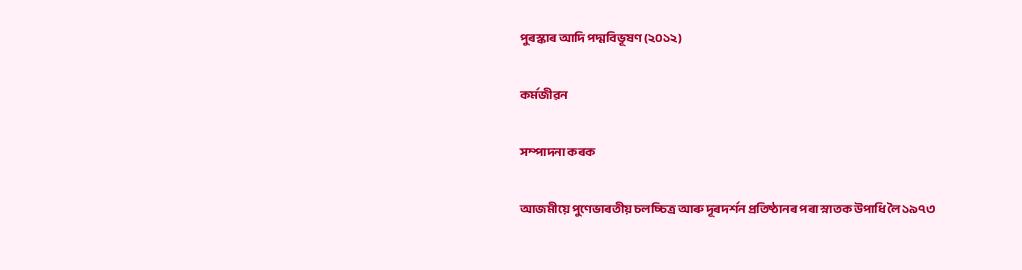পুৰস্কাৰ আদি পদ্মবিভূষণ (২০১২)

কৰ্মজীৱন

সম্পাদনা কৰক

আজমীয়ে পুণেভাৰতীয় চলচ্চিত্ৰ আৰু দূৰদৰ্শন প্ৰতিষ্ঠানৰ পৰা স্নাতক উপাধি লৈ ১৯৭৩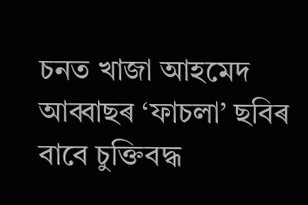চনত খাজা আহমেদ আব্বাছৰ ‘ফাচলা’ ছবিৰ বাবে চুক্তিবদ্ধ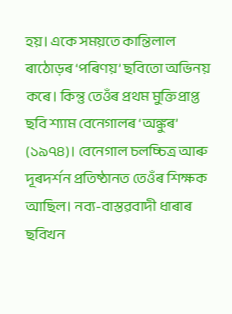হয়। একে সময়তে কান্তিলাল ৰাঠোড়ৰ ‘পৰিণয়’ ছবিতো অভিনয় কৰে। কিন্তু তেওঁৰ প্ৰথম মুক্তিপ্ৰাপ্ত ছবি শ্যাম বেনেগালৰ ‘অঙ্কুৰ’ (১৯৭৪)। বেনেগাল চলচ্চিত্ৰ আৰু দূৰদৰ্শন প্ৰতিষ্ঠানত তেওঁৰ শিক্ষক আছিল। নব্য-বাস্তৱবাদী ধাৰাৰ ছবিখন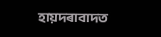হায়দৰাবাদত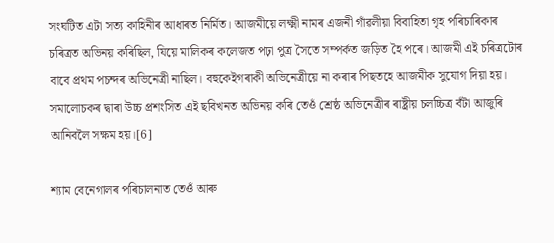সংঘটিত এটা সত্য কাহিনীৰ আধাৰত নিৰ্মিত। আজমীয়ে লক্ষ্মী নামৰ এজনী গাঁৱলীয়া বিবাহিতা গৃহ পৰিচাৰিকাৰ চৰিত্ৰত অভিনয় কৰিছিল, যিয়ে মালিকৰ কলেজত পঢ়া পুত্ৰ সৈতে সম্পৰ্কত জড়িত হৈ পৰে। আজমী এই চৰিত্ৰটোৰ বাবে প্ৰথম পচন্দৰ অভিনেত্ৰী নাছিল। বহুকেইগৰাকী অভিনেত্ৰীয়ে না কৰাৰ পিছতহে আজমীক সুযোগ দিয়া হয়। সমালোচকৰ দ্বাৰা উচ্চ প্ৰশংসিত এই ছবিখনত অভিনয় কৰি তেওঁ শ্ৰেষ্ঠ অভিনেত্ৰীৰ ৰাষ্ট্ৰীয় চলচ্চিত্ৰ বঁটা আজুৰি আনিবলৈ সক্ষম হয়।[6]

শ্যাম বেনেগালৰ পৰিচালনাত তেওঁ আৰু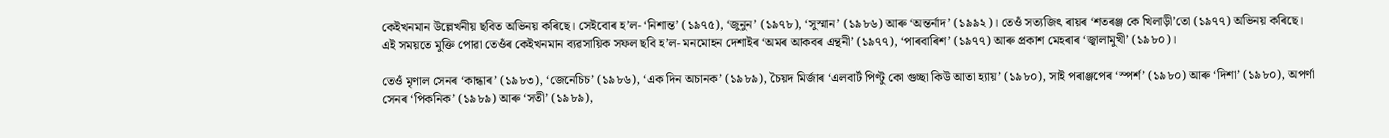কেইখনমান উল্লেখনীয় ছবিত অভিনয় কৰিছে। সেইবোৰ হ’ল- ‘নিশান্ত’ (১৯৭৫), ‘জুনুন’ (১৯৭৮), ‘সুস্মান’ (১৯৮৬) আৰু ‘অন্তৰ্নাদ’ (১৯৯২)। তেওঁ সত্যজিৎ ৰায়ৰ ‘শতৰঞ্জ কে খিলাড়ী’তো (১৯৭৭) অভিনয় কৰিছে। এই সময়তে মুক্তি পোৱা তেওঁৰ কেইখনমান ব্যৱসায়িক সফল ছবি হ’ল- মনমোহন দেশাইৰ ‘অমৰ আকবৰ এন্থনী’ (১৯৭৭), ‘পাৰবাৰিশ’ (১৯৭৭) আৰু প্ৰকাশ মেহৰাৰ ‘জ্বালামুখী’ (১৯৮০)।

তেওঁ মৃণাল সেনৰ ‘কান্ধাৰ’ (১৯৮৩), ‘জেনেচিচ’ (১৯৮৬), ‘এক দিন অচানক’ (১৯৮৯), চৈয়দ মিৰ্জাৰ ‘এলবাৰ্ট পিণ্টু কো গুচ্ছা কিউ আতা হ্যায়’ (১৯৮০), সাই পৰাঞ্জপেৰ ‘স্পৰ্শ’ (১৯৮০) আৰু ‘দিশা’ (১৯৮০), অপৰ্ণা সেনৰ ‘পিকনিক’ (১৯৮৯) আৰু ‘সতী’ (১৯৮৯),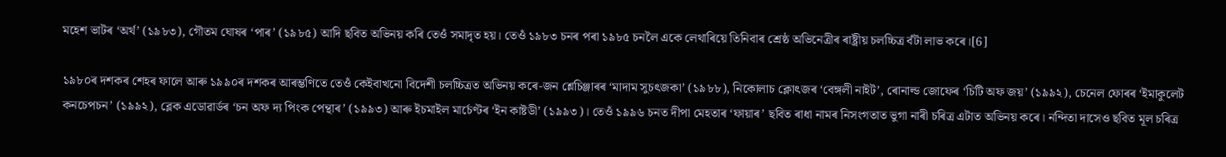মহেশ ভাটৰ ‘অৰ্থ’ (১৯৮৩), গৌতম ঘোষৰ ‘পাৰ’ (১৯৮৫) আদি ছবিত অভিনয় কৰি তেওঁ সমাদৃত হয়। তেওঁ ১৯৮৩ চনৰ পৰা ১৯৮৫ চনলৈ একে লেথাৰিয়ে তিনিবাৰ শ্ৰেষ্ঠ অভিনেত্ৰীৰ ৰাষ্ট্ৰীয় চলচ্চিত্ৰ বঁটা লাভ কৰে।[6]

১৯৮০ৰ দশকৰ শেহৰ ফালে আৰু ১৯৯০ৰ দশকৰ আৰম্ভণিতে তেওঁ কেইবাখনো বিদেশী চলচ্চিত্ৰত অভিনয় কৰে-জন শ্লেচিঞ্জাৰৰ ‘মাদাম সুচৎজকা’ (১৯৮৮), নিকোলাচ ক্লোৎজৰ ‘বেঙ্গলী নাইট’, ৰোনাল্ড জোফেৰ ‘চিটি অফ জয়’ (১৯৯২), চেনেল ফোৰৰ ‘ইমাকুলেট কনচেপচন’ (১৯৯২), ব্লেক এডোৱাৰ্ডৰ ‘চন অফ দ্য পিংক পেন্থাৰ’ (১৯৯৩) আৰু ইচমাইল মাৰ্চেণ্টৰ ‘ইন কাষ্টডী’ (১৯৯৩)। তেওঁ ১৯৯৬ চনত দীপা মেহতাৰ ‘ফায়াৰ’ ছবিত ৰাধা নামৰ নিসংগতাত ভুগা নাৰী চৰিত্ৰ এটাত অভিনয় কৰে। নন্দিতা দাসেও ছবিত মূল চৰিত্ৰ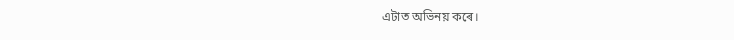এটাত অভিনয় কৰে।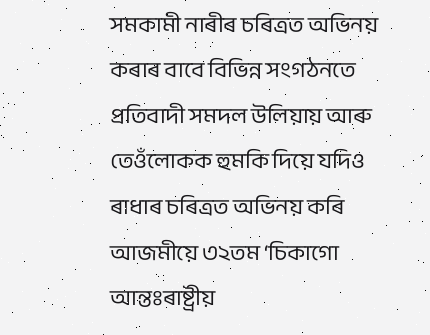সমকামী নাৰীৰ চৰিত্ৰত অভিনয় কৰাৰ বাবে বিভিন্ন সংগঠনতে প্ৰতিবাদী সমদল উলিয়ায় আৰু তেওঁলোকক হুমকি দিয়ে যদিও ৰাধাৰ চৰিত্ৰত অভিনয় কৰি আজমীয়ে ৩২তম ‘চিকাগো আন্তঃৰাষ্ট্ৰীয়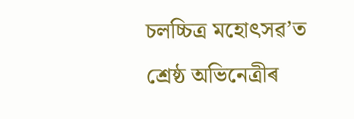চলচ্চিত্ৰ মহোৎসৱ’ত শ্ৰেষ্ঠ অভিনেত্ৰীৰ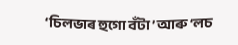‘চিলভাৰ হুগো বঁটা’ আৰু ‘লচ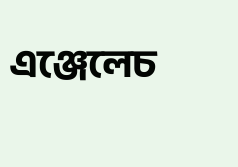এঞ্জেলেচ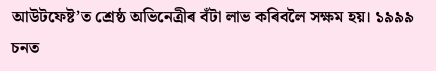আউটফেষ্ট’ত শ্ৰেষ্ঠ অভিনেত্ৰীৰ বঁটা লাভ কৰিবলৈ সক্ষম হয়। ১৯৯৯ চনত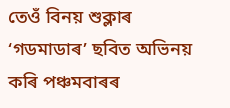তেওঁ বিনয় শুক্লাৰ ‘গডমাডাৰ’ ছবিত অভিনয় কৰি পঞ্চমবাৰৰ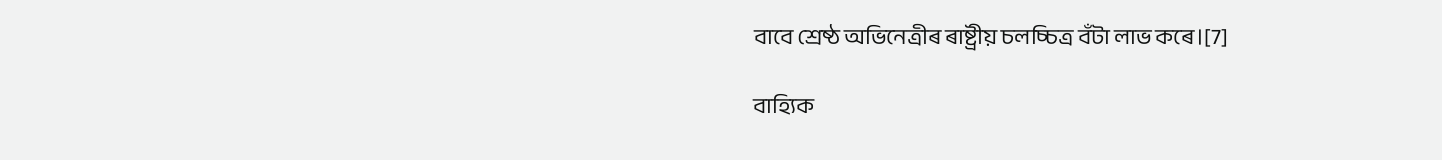বাবে শ্ৰেষ্ঠ অভিনেত্ৰীৰ ৰাষ্ট্ৰীয় চলচ্চিত্ৰ বঁটা লাভ কৰে।[7]

বাহ্যিক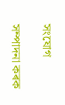সংযোগ

সম্পাদনা কৰক